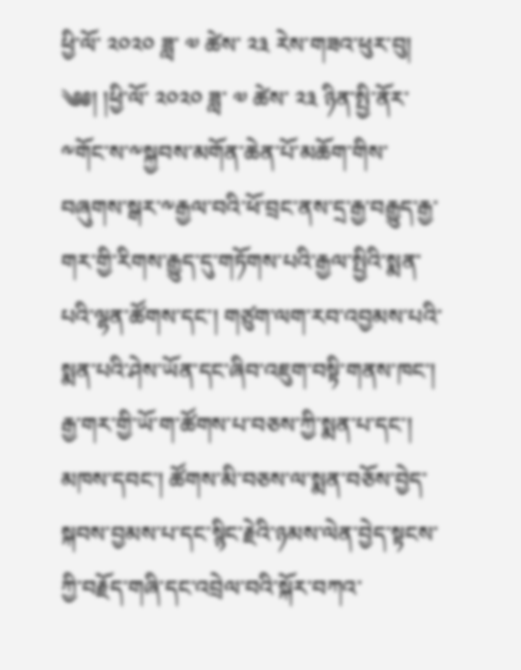ཕྱི་ལོ་ ༢༠༢༠ ཟླ་ ༧ ཚེས་ ༢༣ རེས་གཟའ་ཕུར་བུ།
༄༅། །ཕྱི་ལོ་ ༢༠༢༠ ཟླ་ ༧ ཚེས་ ༢༣ ཉིན་སྤྱི་ནོར་༸གོང་ས་༸སྐྱབས་མགོན་ཆེན་པོ་མཆོག་གིས་བཞུགས་སྒར་༸རྒྱལ་བའི་ཕོ་བྲང་ནས་དྲ་རྒྱ་བརྒྱུད་རྒྱ་གར་གྱི་རིགས་རྒྱུད་དུ་གཏོགས་པའི་རྒྱལ་སྤྱིའི་སྨན་པའི་ལྷན་ཚོགས་དང་། གཙུག་ལག་རབ་འབྱམས་པའི་སྨན་པའི་ཤེས་ཡོན་དང་ཞིབ་འཇུག་བསྟི་གནས་ཁང་། རྒྱ་གར་གྱི་ཡོ་ག་ཚོགས་པ་བཅས་ཀྱི་སྨན་པ་དང་། མཁས་དབང་། ཚོགས་མི་བཅས་ལ་སྨན་བཅོས་བྱེད་སྐབས་བྱམས་པ་དང་སྙིང་རྗེའི་ཉམས་ལེན་བྱེད་སྟངས་ཀྱི་བརྗོད་གཞི་དང་འབྲེལ་བའི་སྐོར་བཀའ་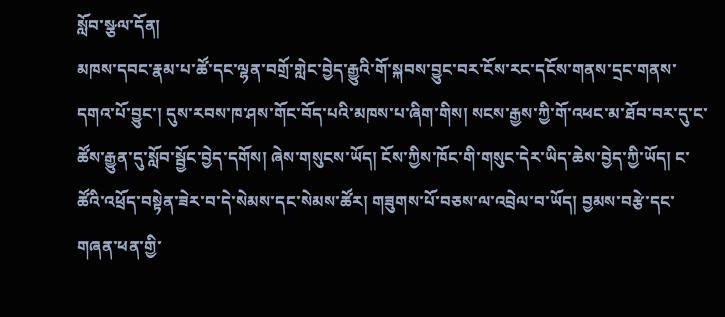སློབ་སྩལ་དོན།
མཁས་དབང་རྣམ་པ་ཚོ་དང་ལྷན་བགྲོ་གླེང་བྱེད་རྒྱུའི་གོ་སྐབས་བྱུང་བར་ངོས་རང་དངོས་གནས་དྲང་གནས་དགའ་པོ་བྱུང་། དུས་རབས་ཁ་ཤས་གོང་བོད་པའི་མཁས་པ་ཞིག་གིས། སངས་རྒྱས་ཀྱི་གོ་འཕང་མ་ཐོབ་བར་དུ་ང་ཚོས་རྒྱུན་དུ་སློབ་སྦྱོང་བྱེད་དགོས། ཞེས་གསུངས་ཡོད། ངོས་ཀྱིས་ཁོང་གི་གསུང་དེར་ཡིད་ཆེས་བྱེད་ཀྱི་ཡོད། ང་ཚོའི་འཕྲོད་བསྟེན་ཟེར་བ་དེ་སེམས་དང་སེམས་ཚོར། གཟུགས་པོ་བཅས་ལ་འབྲེལ་བ་ཡོད། བྱམས་བརྩེ་དང་གཞན་ཕན་གྱི་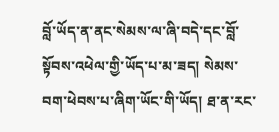བློ་ཡོད་ན་ནང་སེམས་ལ་ཞི་བདེ་དང་བློ་སྟོབས་འཕེལ་གྱི་ཡོད་པ་མ་ཟད། སེམས་བག་ཕེབས་པ་ཞིག་ཡོང་གི་ཡོད། ཐ་ན་རང་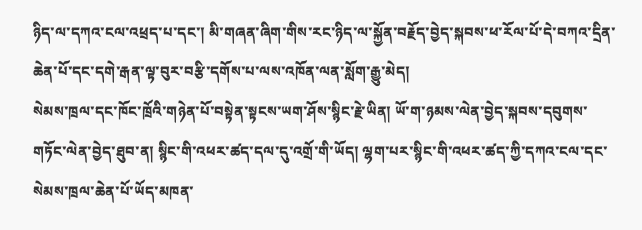ཉིད་ལ་དཀའ་ངལ་འཕྲད་པ་དང་། མི་གཞན་ཞིག་གིས་རང་ཉིད་ལ་སྐྱོན་བརྗོད་བྱེད་སྐབས་ཕ་རོལ་པོ་དེ་བཀའ་དྲིན་ཆེན་པོ་དང་དགེ་རྒན་ལྟ་བུར་བརྩི་དགོས་པ་ལས་འཁོན་ལན་སློག་རྒྱུ་མེད།
སེམས་ཁྲལ་དང་ཁོང་ཁྲོའི་གཉེན་པོ་བསྟེན་སྟངས་ཡག་ཤོས་སྙིང་རྗེ་ཡིན། ཡོ་ག་ཉམས་ལེན་བྱེད་སྐབས་དབུགས་གཏོང་ལེན་བྱེད་ཐུབ་ན། སྙིང་གི་འཕར་ཚད་དལ་དུ་འགྲོ་གི་ཡོད། ལྷག་པར་སྙིང་གི་འཕར་ཚད་ཀྱི་དཀའ་ངལ་དང་སེམས་ཁྲལ་ཆེན་པོ་ཡོད་མཁན་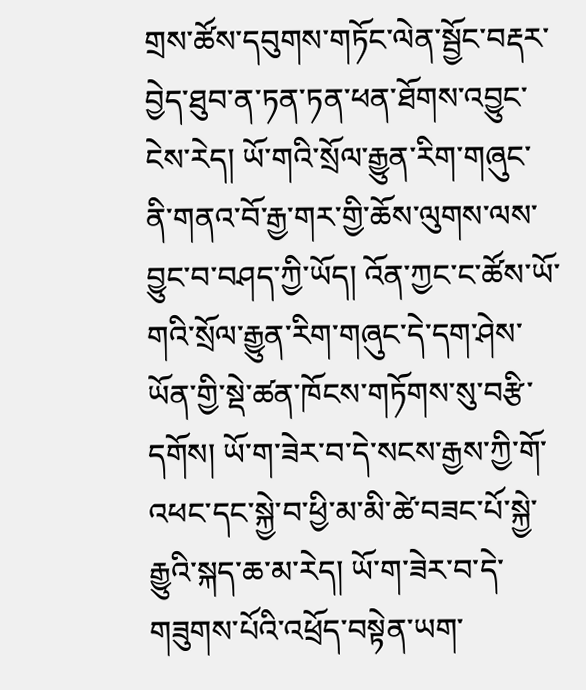གྲས་ཚོས་དབུགས་གཏོང་ལེན་སྦྱོང་བརྡར་བྱེད་ཐུབ་ན་ཏན་ཏན་ཕན་ཐོགས་འབྱུང་ངེས་རེད། ཡོ་གའི་སྲོལ་རྒྱུན་རིག་གཞུང་ནི་གནའ་བོ་རྒྱ་གར་གྱི་ཆོས་ལུགས་ལས་བྱུང་བ་བཤད་ཀྱི་ཡོད། འོན་ཀྱང་ང་ཚོས་ཡོ་གའི་སྲོལ་རྒྱུན་རིག་གཞུང་དེ་དག་ཤེས་ཡོན་གྱི་སྡེ་ཚན་ཁོངས་གཏོགས་སུ་བརྩི་དགོས། ཡོ་ག་ཟེར་བ་དེ་སངས་རྒྱས་ཀྱི་གོ་འཕང་དང་སྐྱེ་བ་ཕྱི་མ་མི་ཚེ་བཟང་པོ་སྐྱེ་རྒྱུའི་སྐད་ཆ་མ་རེད། ཡོ་ག་ཟེར་བ་དེ་གཟུགས་པོའི་འཕྲོད་བསྟེན་ཡག་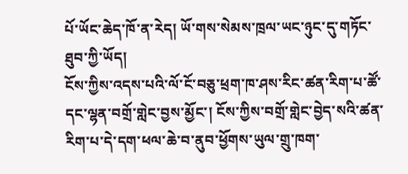པོ་ཡོང་ཆེད་ཁོ་ན་རེད། ཡོ་གས་སེམས་ཁྲལ་ཡང་ཉུང་དུ་གཏོང་ཐུབ་ཀྱི་ཡོད།
ངོས་ཀྱིས་འདས་པའི་ལོ་ངོ་བཅུ་ཕྲག་ཁ་ཤས་རིང་ཚན་རིག་པ་ཚོ་དང་ལྷན་བགྲོ་གླེང་བྱས་མྱོང་། ངོས་ཀྱིས་བགྲོ་གླེང་བྱེད་སའི་ཚན་རིག་པ་དེ་དག་ཕལ་ཆེ་བ་ནུབ་ཕྱོགས་ཡུལ་གྲུ་ཁག་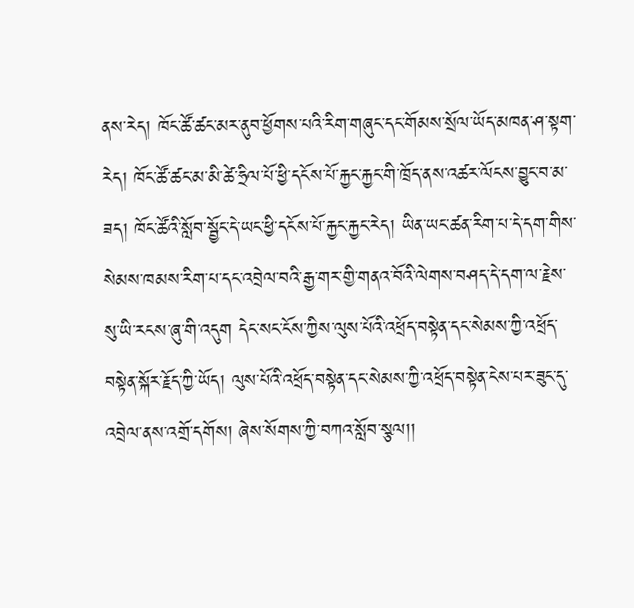ནས་རེད། ཁོང་ཚོ་ཚང་མར་ནུབ་ཕྱོགས་པའི་རིག་གཞུང་དང་གོམས་སྲོལ་ཡོད་མཁན་ཤ་སྟག་རེད། ཁོང་ཚོ་ཚང་མ་མི་ཚེ་ཧྲིལ་པོ་ཕྱི་དངོས་པོ་རྐྱང་རྐྱང་གི་ཁྲོད་ནས་འཚར་ལོངས་བྱུང་བ་མ་ཟད། ཁོང་ཚོའི་སློབ་སྦྱོང་དེ་ཡང་ཕྱི་དངོས་པོ་རྐྱང་རྐྱང་རེད། ཡིན་ཡང་ཚན་རིག་པ་དེ་དག་གིས་སེམས་ཁམས་རིག་པ་དང་འབྲེལ་བའི་རྒྱ་གར་གྱི་གནའ་བོའི་ལེགས་བཤད་དེ་དག་ལ་རྗེས་སུ་ཡི་རངས་ཞུ་གི་འདུག དེང་སང་ངོས་ཀྱིས་ལུས་པོའི་འཕྲོད་བསྟེན་དང་སེམས་ཀྱི་འཕྲོད་བསྟེན་སྐོར་རྗོད་ཀྱི་ཡོད། ལུས་པོའི་འཕྲོད་བསྟེན་དང་སེམས་ཀྱི་འཕྲོད་བསྟེན་ངེས་པར་ཟུང་དུ་འབྲེལ་ནས་འགྲོ་དགོས། ཞེས་སོགས་ཀྱི་བཀའ་སློབ་སྩལ།།